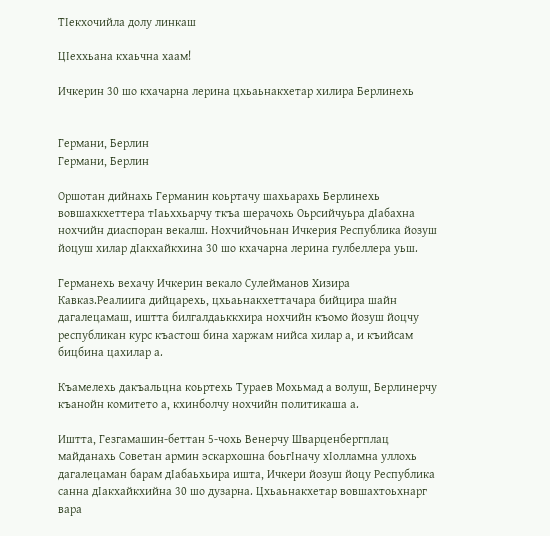ТIекхочийла долу линкаш

ЦIеххьана кхаьчна хаам!

Ичкерин 30 шо кхачарна лерина цхьаьнакхетар хилира Берлинехь


Германи, Берлин
Германи, Берлин

Оршотан дийнахь Германин коьртачу шахьарахь Берлинехь вовшахкхеттера тIаьххьарчу ткъа шерачохь Оьрсийчуьра дIабахна нохчийн диаспоран векалш. Нохчийчоьнан Ичкерия Республика йозуш йоцуш хилар дIакхайкхина 30 шо кхачарна лерина гулбеллера уьш.

Германехь вехачу Ичкерин векало Сулейманов Хизира Кавказ.Реалиига дийцарехь, цхьаьнакхеттачара бийцира шайн дагалецамаш, иштта билгалдаьккхира нохчийн къомо йозуш йоцчу республикан курс къастош бина харжам нийса хилар а, и къийсам бицбина цахилар а.

Къамелехь дакъальцна коьртехь Тураев Мохьмад а волуш, Берлинерчу къанойн комитето а, кхинболчу нохчийн политикаша а.

Иштта, Гезгамашин-беттан 5-чохь Венерчу Шварценбергплац майданахь Советан армин эскархошна боьгIначу хIолламна уллохь дагалецаман барам дIабаьхьира ишта, Ичкери йозуш йоцу Республика санна дIакхайкхийна 30 шо дузарна. Цхьаьнакхетар вовшахтоьхнарг вара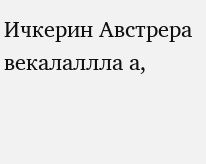Ичкерин Австрера векалаллла а,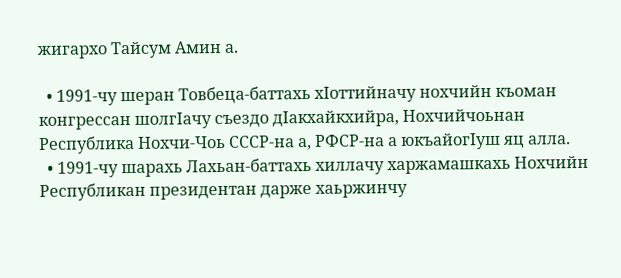жигархо Тайсум Амин а.

  • 1991-чу шеран Товбеца-баттахь хIоттийначу нохчийн къоман конгрессан шолгIачу съездо дIакхайкхийра, Нохчийчоьнан Республика Нохчи-Чоь СССР-на а, РФСР-на а юкъайогIуш яц алла.
  • 1991-чу шарахь Лахьан-баттахь хиллачу харжамашкахь Нохчийн Республикан президентан дарже хаьржинчу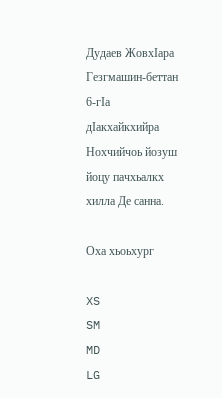Дудаев ЖовхIара Гезгмашин-беттан 6-гIа дIакхайкхийра Нохчийчоь йозуш йоцу пачхьалкх хилла Де санна.

Оха хьоьхург

XS
SM
MD
LG